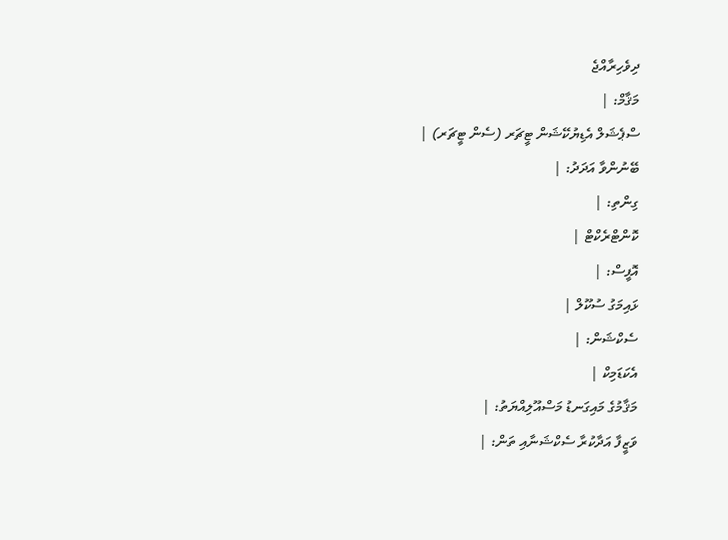ދިވެހިރާއްޖެ
މަޤާމް: |
ސްޕެޝަލް އެޑިޔުކޭޝަން ޓީޗަރ (ސެން ޓީޗަރ) |
ބޭނުންވާ އަދަދު: |
ގިންތި: |
ކޮންޓްރެކްޓް |
އޮފީސް: |
ޅައިމަގު ސުކޫލް |
ސެކްޝަން: |
އެކަޑަމިކް |
މަޤާމުގެ މައިގަނޑު މަސްއޫލިއްޔަތު: |
ވަޒީފާ އަދާކުރާ ސެކްޝަނާއި ތަން: |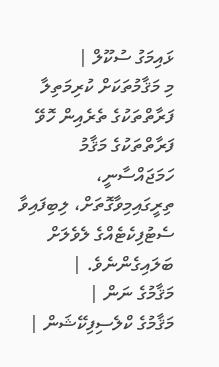ޅައިމަގު ސުކޫލް |
މި މަޤާމުތަކަށް ކުރިމަތިލާ ފަރާތްތަކުގެ ތެރެއިން ހޮވޭ ފަރާތްތަކުގެ މަޤާމު ހަމަޖައްސާނީ، ތިރީގައިމިވާގޮތަށް، ލިބިފައިވާ ސެޓުފިކެޓެއްގެ ލެވެލަށް ބަލައިގެންނެވެ. |
މަޤާމުގެ ނަން |
މަޤާމުގެ ކްލެސިފިކޭޝަން |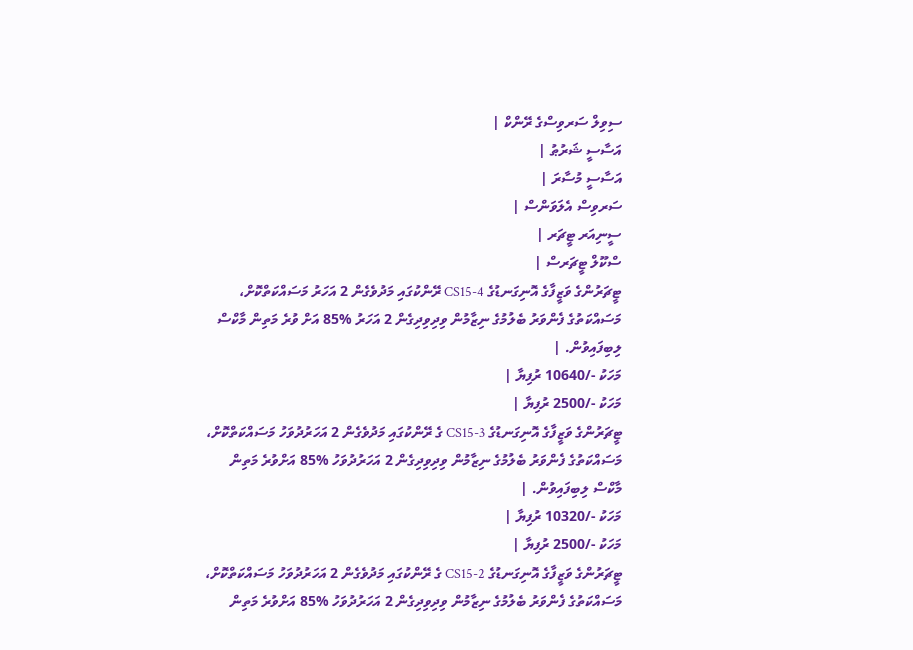ސިވިލް ސަރވިސްގެ ރޭންކް |
އަސާސީ ޝަރުޠު |
އަސާސީ މުސާރަ |
ސަރވިސް އެލަވަންސް |
ސީނިއަރ ޓީޗަރ |
ސްކޫލް ޓީޗަރސް |
ޓީޗަރުންގެ ވަޒީފާގެ އޮނިގަނޑުގެ CS15-4 ރޭންކުގައި މަދުވެގެން 2 އަހަރު މަސައްކަތްކޮށް، މަސައްކަތުގެ ފެންވަރު ބެލުމުގެ ނިޒާމުން ވިދިވިދިގެން 2 އަހަރު %85 އަށް ވުރެ މަތިން މާކްސް ލިބިފައިވުން. |
މަހަކު -/10640 ރުފިޔާ |
މަހަކު -/2500 ރުފިޔާ |
ޓީޗަރުންގެ ވަޒީފާގެ އޮނިގަނޑުގެ CS15-3 ގެ ރޭންކުގައި މަދުވެގެން 2 އަހަރުދުވަހު މަސައްކަތްކޮށް، މަސައްކަތުގެ ފެންވަރު ބެލުމުގެ ނިޒާމުން ވިދިވިދިގެން 2 އަހަރުދުވަހު %85 އަށްވުރެ މަތިން މާކްސް ލިބިފައިވުން. |
މަހަކު -/10320 ރުފިޔާ |
މަހަކު -/2500 ރުފިޔާ |
ޓީޗަރުންގެ ވަޒީފާގެ އޮނިގަނޑުގެ CS15-2 ގެ ރޭންކުގައި މަދުވެގެން 2 އަހަރުދުވަހު މަސައްކަތްކޮށް، މަސައްކަތުގެ ފެންވަރު ބެލުމުގެ ނިޒާމުން ވިދިވިދިގެން 2 އަހަރުދުވަހު %85 އަށްވުރެ މަތިން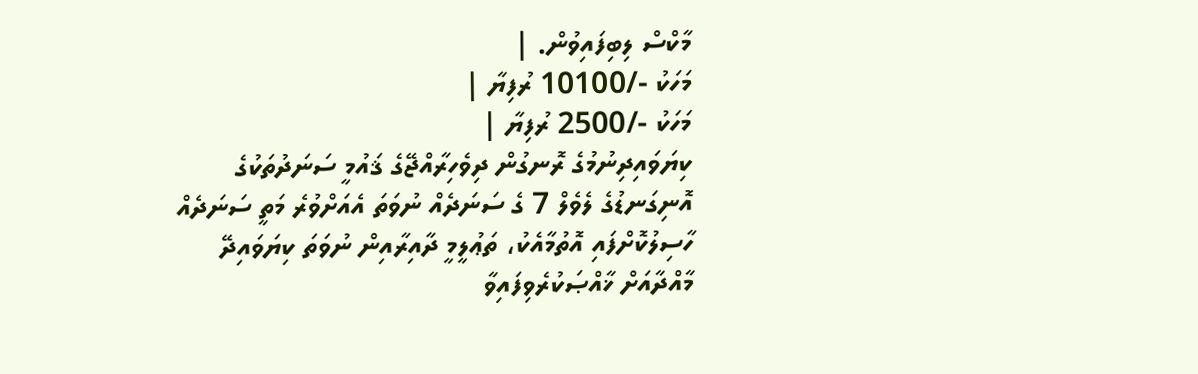މާކްސް ލިބިފައިވުން. |
މަހަކު -/10100 ރުފިޔާ |
މަހަކު -/2500 ރުފިޔާ |
ކިޔަވައިދިނުމުގެ ރޮނގުން ދިވެހިރާއްޖޭގެ ޤައުމީ ސަނަދުތަކުގެ އޮނިގަނޑުގެ ލެވެލް 7 ގެ ސަނަދެއް ނުވަތަ އެއަށްވުރެ މަތީ ސަނަދެއް ހާސިލުކޮށްފައި އޮތުމާއެކު، ތަޢުލީމީ ދާއިރާއިން ނުވަތަ ކިޔަވައިދޭ މާއްދާއަށް ޚާއްޞަކުރެވިފައިވާ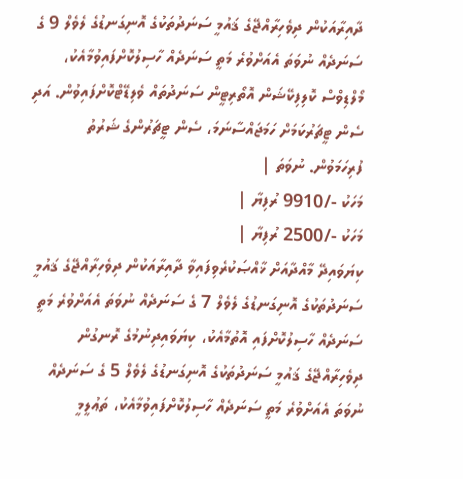ދާއިރާއަކުން ދިވެހިރާއްޖޭގެ ޤައުމީ ސަނަދުތަކުގެ އޮނިގަނޑުގެ ލެވެލް 9 ގެ ސަނަދެއް ނުވަތަ އެއަށްވުރެ މަތީ ސަނަދެއް ހާސިލުކޮށްފައިވުމާއެކު، މޯލްޑިވްސް ކޮލިފިކޭޝަން އޮތޯރިޓީން ސަނަދުތައް ވެލިޑޭޓްކޮށްފައިވުން. އަދި ސެން ޓީޗަރުކަމަށް ހަމަޖައްސާނަމަ، ސެން ޓީޗަރުންގެ ޝަރުތު ފުރިހަމަވުން. ނުވަތަ |
މަހަކު -/9910 ރުފިޔާ |
މަހަކު -/2500 ރުފިޔާ |
ކިޔަވައިދޭ މާއްދާއަށް ޚާއްޞަކުރެވިފައިވާ ދާއިރާއަކުން ދިވެހިރާއްޖޭގެ ޤައުމީ ސަނަދުތަކުގެ އޮނިގަނޑުގެ ލެވެލް 7 ގެ ސަނަދެއް ނުވަތަ އެއަށްވުރެ މަތީ ސަނަދެއް ހާސިލުކޮށްފައި އޮތުމާއެކު، ކިޔަވައިދިނުމުގެ ރޮނގުން ދިވެހިރާއްޖޭގެ ޤައުމީ ސަނަދުތަކުގެ އޮނިގަނޑުގެ ލެވެލް 5 ގެ ސަނަދެއް ނުވަތަ އެއަށްވުރެ މަތީ ސަނަދެއް ހާސިލުކޮށްފައިވުމާއެކު، ތަޢުލީމީ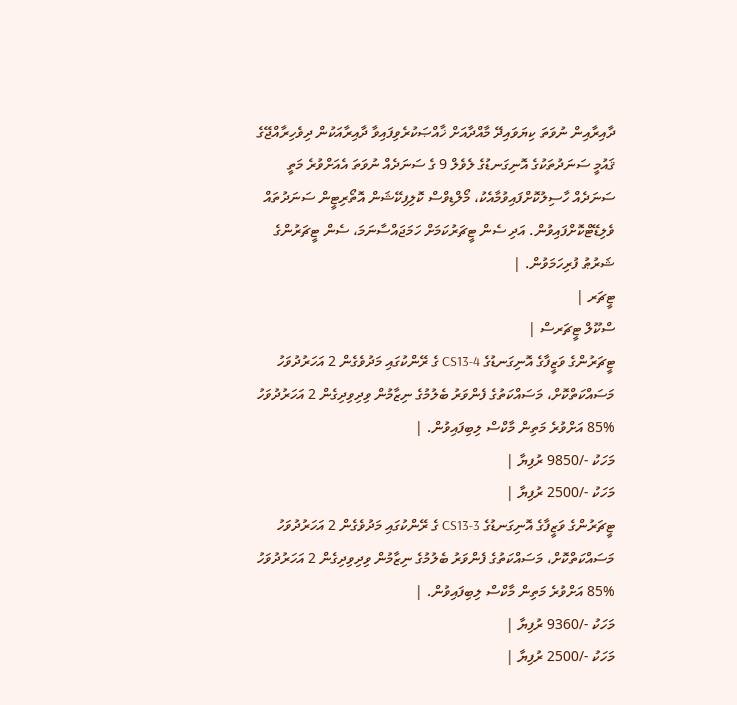ދާއިރާއިން ނުވަތަ ކިޔަވައިދޭ މާއްދާއަށް ޚާއްޞަކުރެވިފައިވާ ދާއިރާއަކުން ދިވެހިރާއްޖޭގެ ޤައުމީ ސަނަދުތަކުގެ އޮނިގަނޑުގެ ލެވެލް 9 ގެ ސަނަދެއް ނުވަތަ އެއަށްވުރެ މަތީ ސަނަދެއް ހާސިލުކޮށްފައިވުމާއެކު، މޯލްޑިވްސް ކޮލިފިކޭޝަން އޮތޯރިޓީން ސަނަދުތައް ވެލިޑޭޓްކޮށްފައިވުން. އަދި ސެން ޓީޗަރުކަމަށް ހަމަޖައްސާނަމަ، ސެން ޓީޗަރުންގެ ޝަރުޠު ފުރިހަމަވުން. |
ޓީޗަރ |
ސްކޫލް ޓީޗަރސް |
ޓީޗަރުންގެ ވަޒީފާގެ އޮނިގަނޑުގެ 4-CS13 ގެ ރޭންކުގައި މަދުވެގެން 2 އަހަރުދުވަހު މަސައްކަތްކޮށް، މަސައްކަތުގެ ފެންވަރު ބެލުމުގެ ނިޒާމުން ވިދިވިދިގެން 2 އަހަރުދުވަހު %85 އަށްވުރެ މަތިން މާކްސް ލިބިފައިވުން. |
މަހަކު -/9850 ރުފިޔާ |
މަހަކު -/2500 ރުފިޔާ |
ޓީޗަރުންގެ ވަޒީފާގެ އޮނިގަނޑުގެ 3-CS13 ގެ ރޭންކުގައި މަދުވެގެން 2 އަހަރުދުވަހު މަސައްކަތްކޮށް، މަސައްކަތުގެ ފެންވަރު ބެލުމުގެ ނިޒާމުން ވިދިވިދިގެން 2 އަހަރުދުވަހު %85 އަށްވުރެ މަތިން މާކްސް ލިބިފައިވުން. |
މަހަކު -/9360 ރުފިޔާ |
މަހަކު -/2500 ރުފިޔާ |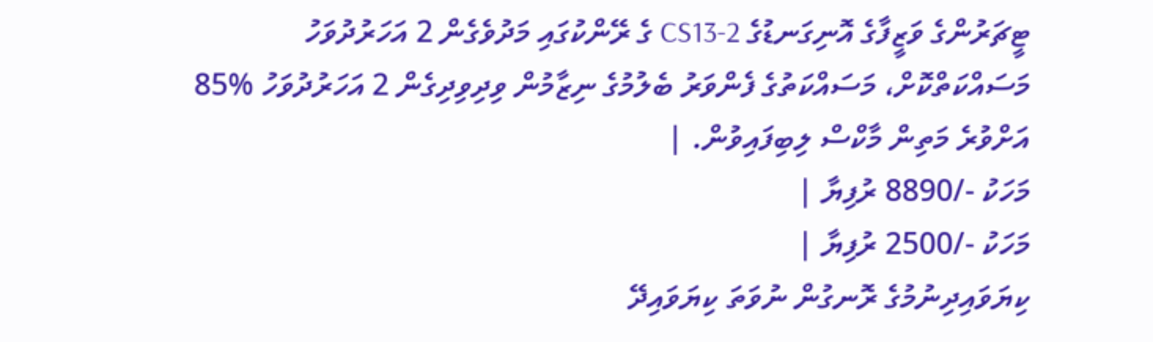ޓީޗަރުންގެ ވަޒީފާގެ އޮނިގަނޑުގެ 2-CS13 ގެ ރޭންކުގައި މަދުވެގެން 2 އަހަރުދުވަހު މަސައްކަތްކޮށް، މަސައްކަތުގެ ފެންވަރު ބެލުމުގެ ނިޒާމުން ވިދިވިދިގެން 2 އަހަރުދުވަހު %85 އަށްވުރެ މަތިން މާކްސް ލިބިފައިވުން. |
މަހަކު -/8890 ރުފިޔާ |
މަހަކު -/2500 ރުފިޔާ |
ކިޔަވައިދިނުމުގެ ރޮނގުން ނުވަތަ ކިޔަވައިދޭ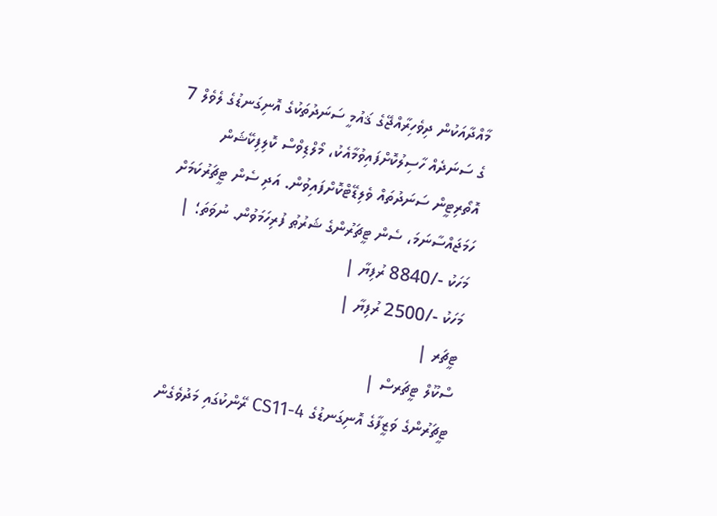މާއްދާއަކުން ދިވެހިރާއްޖޭގެ ޤައުމީ ސަނަދުތަކުގެ އޮނިގަނޑުގެ ލެވެލް 7 ގެ ސަނަދެއް ހާސިލުކޮށްފައިވުމާއެކު، މޯލްޑިވްސް ކޮލިފިކޭޝަން އޮތޯރިޓީން ސަނަދުތައް ވެލިޑޭޓްކޮށްފައިވުން. އަދި ސެން ޓީޗަރުކަމަށް ހަމަޖައްސާނަމަ، ސެން ޓީޗަރުންގެ ޝަރުޠު ފުރިހަމަވުން. ނުވަތަ؛ |
މަހަކު -/8840 ރުފިޔާ |
މަހަކު -/2500 ރުފިޔާ |
ޓީޗަރ |
ސްކޫލް ޓީޗަރސް |
ޓީޗަރުންގެ ވަޒީފާގެ އޮނިގަނޑުގެ 4-CS11 ރޭންކުގައި މަދުވެގެން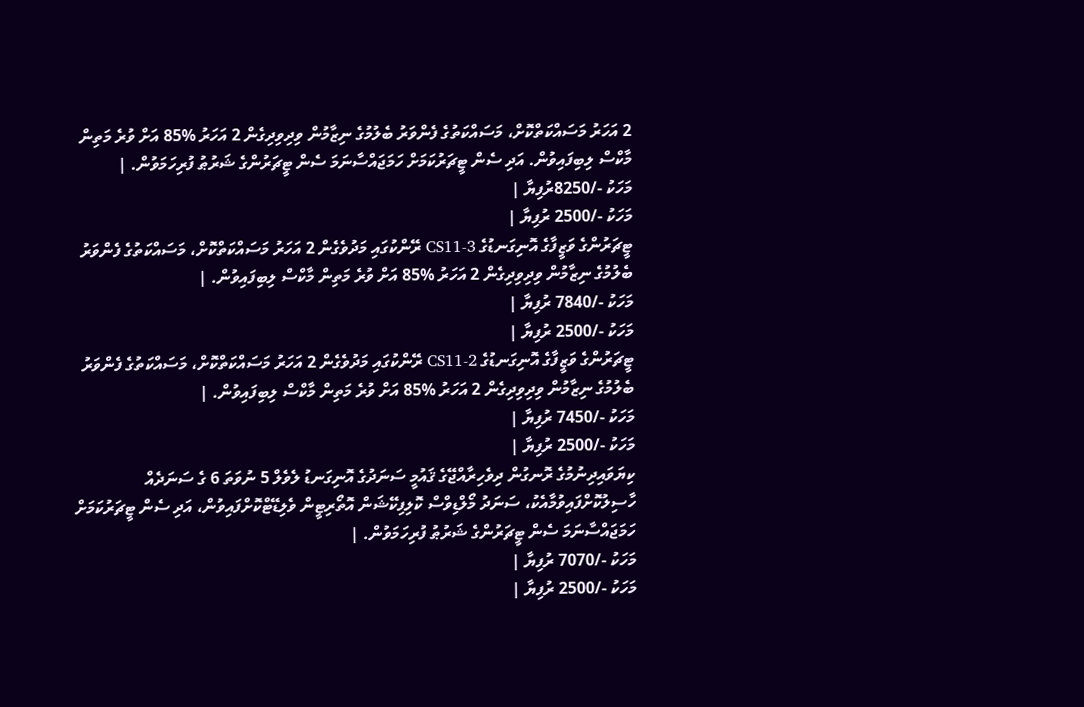2 އަހަރު މަސައްކަތްކޮށް، މަސައްކަތުގެ ފެންވަރު ބެލުމުގެ ނިޒާމުން ވިދިވިދިގެން 2 އަހަރު %85 އަށް ވުރެ މަތިން މާކްސް ލިބިފައިވުން. އަދި ސެން ޓީޗަރުކަމަށް ހަމަޖައްސާނަމަ ސެން ޓީޗަރުންގެ ޝަރުޠު ފުރިހަމަވުން. |
މަހަކު -/8250ރުފިޔާ |
މަހަކު -/2500 ރުފިޔާ |
ޓީޗަރުންގެ ވަޒީފާގެ އޮނިގަނޑުގެ CS11-3 ރޭންކުގައި މަދުވެގެން 2 އަހަރު މަސައްކަތްކޮށް، މަސައްކަތުގެ ފެންވަރު ބެލުމުގެ ނިޒާމުން ވިދިވިދިގެން 2 އަހަރު %85 އަށް ވުރެ މަތިން މާކްސް ލިބިފައިވުން. |
މަހަކު -/7840 ރުފިޔާ |
މަހަކު -/2500 ރުފިޔާ |
ޓީޗަރުންގެ ވަޒީފާގެ އޮނިގަނޑުގެ 2-CS11 ރޭންކުގައި މަދުވެގެން 2 އަހަރު މަސައްކަތްކޮށް، މަސައްކަތުގެ ފެންވަރު ބެލުމުގެ ނިޒާމުން ވިދިވިދިގެން 2 އަހަރު %85 އަށް ވުރެ މަތިން މާކްސް ލިބިފައިވުން. |
މަހަކު -/7450 ރުފިޔާ |
މަހަކު -/2500 ރުފިޔާ |
ކިޔަވައިދިނުމުގެ ރޮނގުން ދިވެހިރާއްޖޭގެ ޤައުމީ ސަނަދުގެ އޮނިގަނޑު ލެވެލް 5 ނުވަތަ 6 ގެ ސަނަދެއް ހާސިލުކޮށްފައިވުމާއެކު، ސަނަދު މޯލްޑިވްސް ކޮލިފިކޭޝަން އޮތޯރިޓީން ވެލިޑޭޓްކޮށްފައިވުން، އަދި ސެން ޓީޗަރުކަމަށް ހަމަޖައްސާނަމަ ސެން ޓީޗަރުންގެ ޝަރުޠު ފުރިހަމަވުން. |
މަހަކު -/7070 ރުފިޔާ |
މަހަކު -/2500 ރުފިޔާ |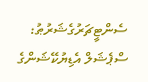ސެންޓީޗަރުގެޝަރުޠު: ސްޕެޝަލް އެޑިޔުކޭޝަންގެ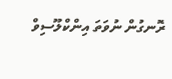ރޮނގުން ނުވަތަ އިންކްލޫސިވް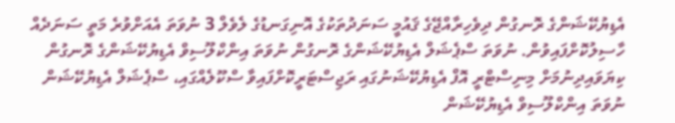އެޑިޔުކޭޝަންގެ ރޮނގުން ދިވެހިރާއްޖޭގެ ޤައުމީ ސަނަދުތަކުގެ އޮނިގަނޑުގެ ލެވެލް 3 ނުވަތަ އެއަށްވުރެ މަތީ ސަނަދެއް ހާސިލުކޮށްފައިވުން. ނުވަތަ ސްޕެޝަލް އެޑިޔުކޭޝަންގެ ރޮނގުން ނުވަތަ އިންކްލޫސިވް އެޑިޔުކޭޝަންގެ ރޮނގުން ކިޔަވައިދިނުމަށް މިނިސްޓްރީ އޮފް އެޑިޔުކޭޝަނުގައި ރަޖިސްޓަރީކޮށްފައިވާ ސްކޫލެއްގައި، ސްޕެޝަލް އެޑިޔުކޭޝަން ނުވަތަ އިންކްލޫސިވް އެޑިޔުކޭޝަން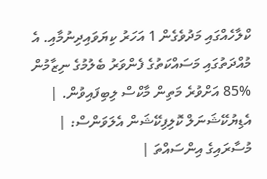ކްލާހެއްގައި މަދުވެގެން 1 އަހަރު ކިޔަވައިދިނުމާއި. އެ މުއްދަތުގައި މަސައްކަތުގެ ފެންވަރު ބެލުމުގެ ނިޒާމުން %85 އަށްވުރެ މަތިން މާކްސް ލިބިފައިވުން. |
އެޑިޔުކޭޝަނަލް ކޮލިފިކޭޝަން އެލަވަންސް: |
މުސާރައިގެ އިންސައްތަ |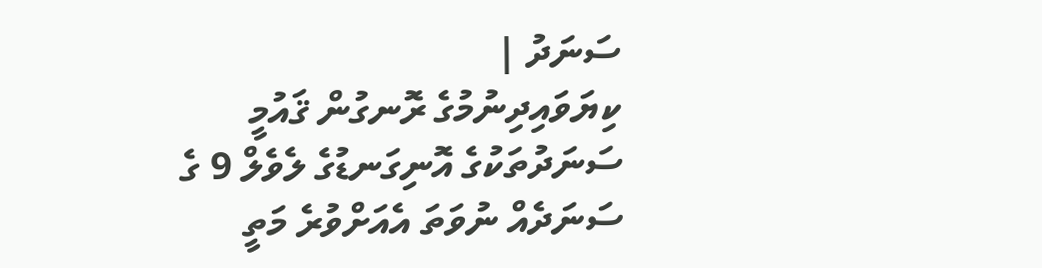ސަނަދު |
ކިޔަވައިދިނުމުގެ ރޮނގުން ޤައުމީ ސަނަދުތަކުގެ އޮނިގަނޑުގެ ލެވެލް 9 ގެ ސަނަދެއް ނުވަތަ އެއަށްވުރެ މަތީ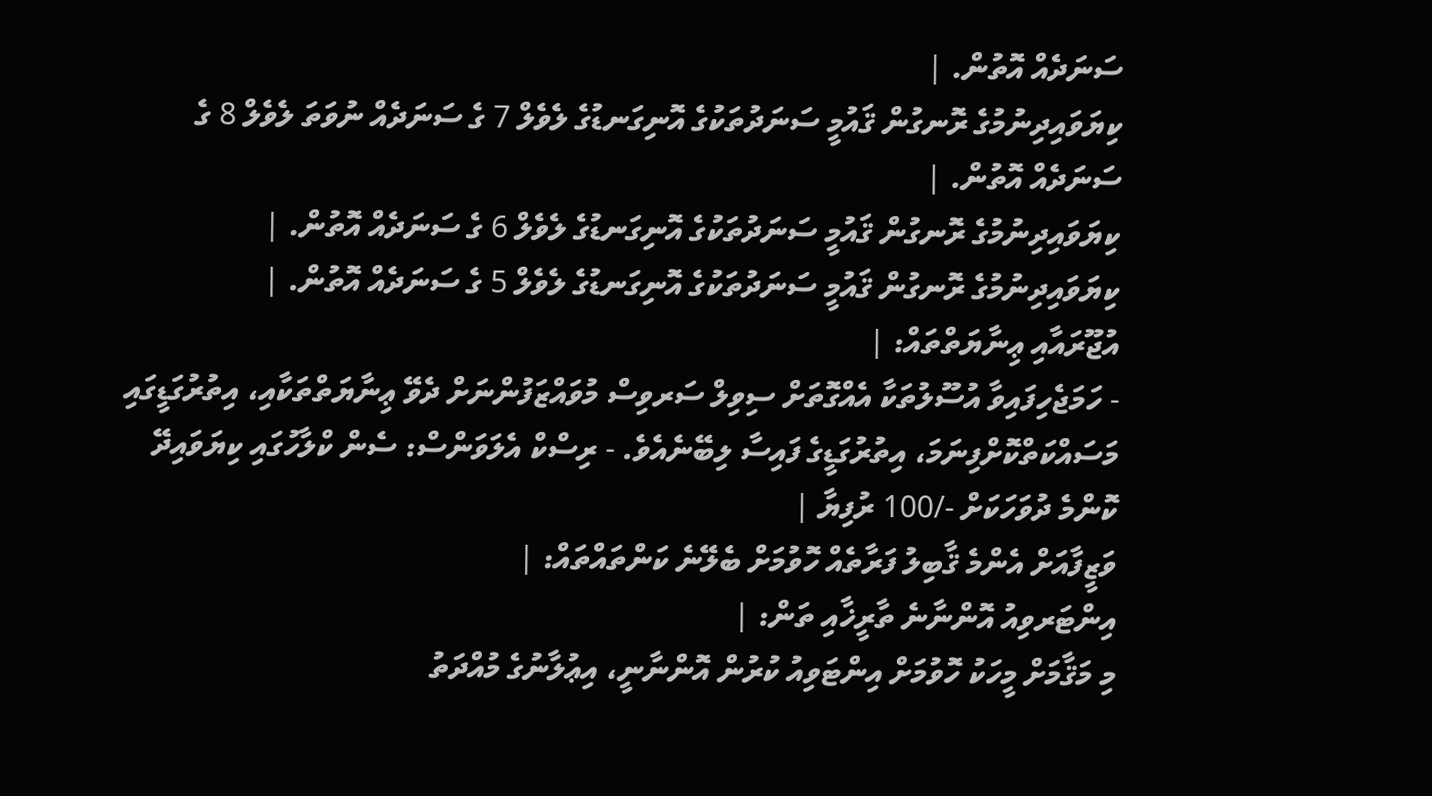ސަނަދެއް އޮތުން. |
ކިޔަވައިދިނުމުގެ ރޮނގުން ޤައުމީ ސަނަދުތަކުގެ އޮނިގަނޑުގެ ލެވެލް 7 ގެ ސަނަދެއް ނުވަތަ ލެވެލް 8 ގެ ސަނަދެއް އޮތުން. |
ކިޔަވައިދިނުމުގެ ރޮނގުން ޤައުމީ ސަނަދުތަކުގެ އޮނިގަނޑުގެ ލެވެލް 6 ގެ ސަނަދެއް އޮތުން. |
ކިޔަވައިދިނުމުގެ ރޮނގުން ޤައުމީ ސަނަދުތަކުގެ އޮނިގަނޑުގެ ލެވެލް 5 ގެ ސަނަދެއް އޮތުން. |
އުޖޫރައާއި ޢިނާޔަތްތައް: |
- ހަމަޖެހިފައިވާ އުސޫލުތަކާ އެއްގޮތަށް ސިވިލް ސަރވިސް މުވައްޒަފުންނަށް ދެވޭ ޢިނާޔަތްތަކާއި، އިތުރުގަޑީގައި މަސައްކަތްކޮށްފިނަމަ، އިތުރުގަޑީގެ ފައިސާ ލިބޭނެއެވެ. - ރިސްކް އެލަވަންސް: ސެން ކްލާހުގައި ކިޔަވައިދޭ ކޮންމެ ދުވަހަކަށް -/100 ރުފިޔާ |
ވަޒީފާއަށް އެންމެ ޤާބިލު ފަރާތެއް ހޮވުމަށް ބެލޭނެ ކަންތައްތައް: |
އިންޓަރވިއު އޮންނާނެ ތާރީޚާއި ތަން: |
މި މަޤާމަށް މީހަކު ހޮވުމަށް އިންޓަވިއު ކުރުން އޮންނާނީ، އިޢުލާނުގެ މުއްދަތު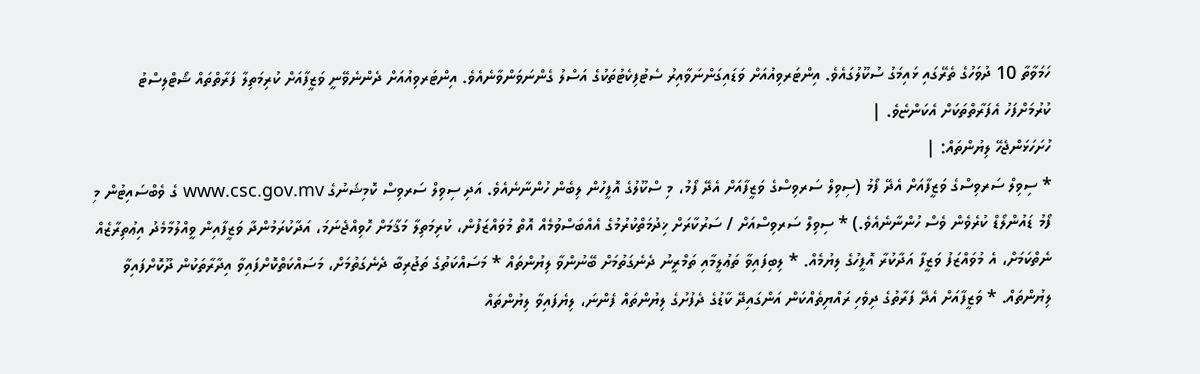ހަމަވާތާ 10 ދުވަހުގެ ތެރޭގައި ޅައިމަގު ސުކޫލުގައެވެ. އިންޓަރވިއުއަށް ވަޑައިގަންނަވާއިރު ސެޓުފިކެޓުތަކުގެ އަސްލު ގެންނަވަންވާނެއެވެ. އިންޓަރވިއުއަށް ދެންނެވޭނީ ވަޒީފާއަށް ކުރިމަތިލާ ފަރާތްތައް ޝޯޓްލިސްޓު ކުރުމަށްފަހު އެފަރާތްތަކަށް އެކަންޏެވެ. |
ހުށަހަޅަންޖެހޭ ލިޔުންތައް: |
* ސިވިލް ސަރވިސްގެ ވަޒީފާއަށް އެދޭ ފޯމު (ސިވިލް ސަރވިސްގެ ވަޒީފާއަށް އެދޭ ފޯމު، މި ސްކޫލުގެ އޮފީހުން ލިބެން ހުންނާނެއެވެ. އަދި ސިވިލް ސަރވިސް ކޮމިޝަނުގެ www.csc.gov.mv ގެ ވެބްސައިޓުން މި ފޯމު ޑައުންލޯޑް ކުރެވެން ވެސް ހުންނާނެއެވެ.) * ސިވިލް ސަރވިސްއަށް / ސަރުކާރަށް ޚިދުމަތްކުރުމުގެ އެއްބަސްވުމެއް އޮތް މުވައްޒަފުން، ކުރިމަތިލާ މަޤާމަށް ހޮވިއްޖެނަމަ، އަދާކުރަމުންދާ ވަޒީފާއިން ވީއްލުމާމެދު އިޢުތިރާޒެއް ނެތްކަމަށް، އެ މުވައްޒަފު ވަޒީފާ އަދާކުރާ އޮފީހުގެ ލިޔުމެއް. * ލިބިފައިވާ ތަޢުލީމާއި ތަމްރީނު ދެނެގަތުމަށް ބޭނުންވާ ލިޔުންތައް * މަސައްކަތުގެ ތަޖުރިބާ ދެނެގަތުމަށް، މަސައްކަތްކޮށްފައިވާ އިދާރާތަކުން ދޫކޮށްފައިވާ ލިޔުންތައް. * ވަޒީފާއަށް އެދޭ ފަރާތުގެ ދިވެހި ރައްޔިތެއްކަން އަންގައިދޭ ކާޑުގެ ދެފުށުގެ ލިޔުންތައް ފެންނަ، ލިޔެފައިވާ ލިޔުންތައް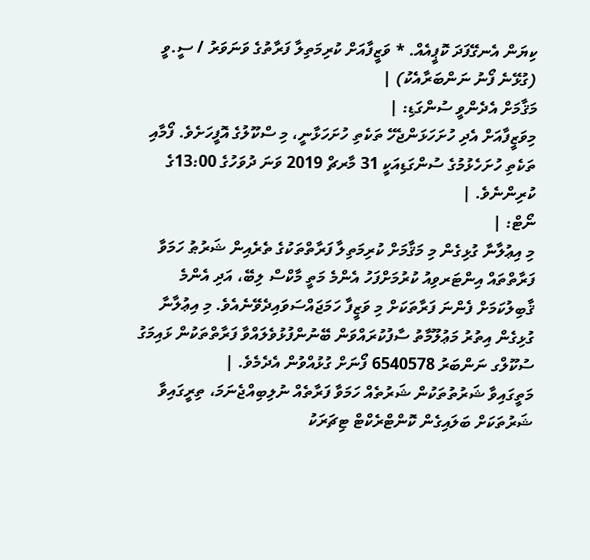ކިޔަން އެނގޭފަދަ ކޮޕީއެއް. * ވަޒީފާއަށް ކުރިމަތިލާ ފަރާތުގެ ވަނަވަރު / ސީ.ވީ (ގުޅޭނެ ފޯނު ނަންބަރާއެކު) |
މަޤާމަށް އެދެންވީ ސުންގަޑި: |
މިވަޒީފާއަށް އެދި ހުށަހަޅަންޖެހޭ ތަކެތި ހުށަހަޅާނީ، މި ސްކޫލުގެ އޮފީހަށެވެ. ފޯމާއި ތަކެތި ހުށަހެޅުމުގެ ސުންގަޑިއަކީ 31 މާރޗް 2019 ވަނަ ދުވަހުގެ 13:00ގެ ކުރިންނެވެ. |
ނޯޓް: |
މި އިޢުލާނާ ގުޅިގެން މި މަޤާމަށް ކުރިމަތިލާ ފަރާތްތަކުގެ ތެރެއިން ޝަރުޠު ހަމަވާ ފަރާތްތައް އިންޓަރވިއު ކުރުމަށްފަހު އެންމެ މަތީ މާކްސް ލިބޭ، އަދި އެންމެ ޤާބިލުކަމަށް ފެންނަ ފަރާތަކަށް މި ވަޒީފާ ހަމަޖައްސަވައިދެވޭނެއެވެ. މި އިޢުލާނާ ގުޅިގެން އިތުރު މަޢުލޫމާތު ސާފުކުރައްވަން ބޭނުންފުޅުވެލައްވާ ފަރާތްތަކުން ޅައިމަގު ސުކޫލްގ ނަންބަރު 6540578 ފޯނަށް ގުޅުއްވުން އެދެމެވެ. |
މަތީގައިވާ ޝަރުތުތަކުން ޝަރުތެއް ހަމަވާ ފަރާތެއް ނުލިބިއްޖެނަމަ، ތިރީގައިވާ ޝަރުތަކަށް ބަލައިގެން ކޮންޓްރެކްޓް ޓިޗަރަކު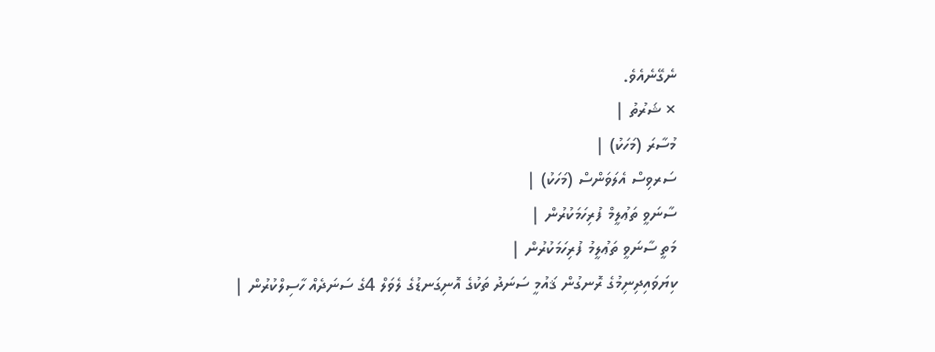ނެގޭނެއެވެ.
× ޝަރުތު |
މުސާރަ (މަހަކު) |
ސަރވިސް އެލަވަންސް (މަހަކު) |
ސާނަވީ ތަޢުލީމް ފުރިހަމަކުރުން |
މަތީ ސާނަވީ ތަޢުލީމު ފުރިހަމަކުރުން |
ކިޔަވައިދިނިމުގެ ރޮނގުން ޤައުމީ ސަނަދު ތަކުގެ އޮނިގަނޑުގެ ލެވަލް 4ގެ ސަނަދެއް ހާސިލްކުރުން |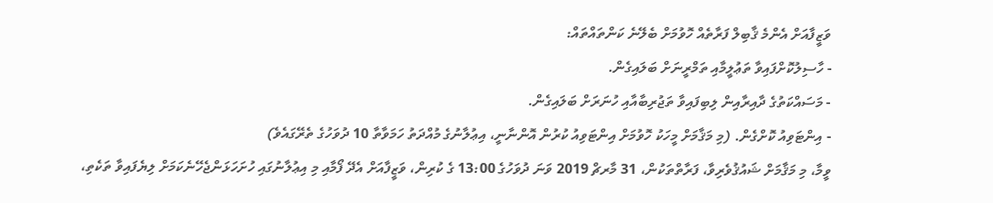ވަޒީފާއަށް އެންމެ ޤާބިލް ފަރާތެއް ހޮވުމަށް ބެލޭނެ ކަންތައްތައް:
- ހާސިލުކޮށްފައިވާ ތަޢުލީމާއި ތަމްރީނަށް ބަލައިގެން.
- މަސައްކަތުގެ ދާއިރާއިން ލިބިފައިވާ ތަޖުރިބާއާއި ހުނަރަށް ބަލައިގެން.
- އިންޓަވިއު ކޮށްގެން. (މި މަޤާމަށް މީހަކު ހޮވުމަށް އިންޓަވިއު ކުރުން އޮންނާނީ، އިޢުލާނުގެ މުއްދަތު ހަމަވާތާ 10 ދުވަހުގެ ތެރޭގައެވެ)
ވީމާ، މި މަޤާމަށް ޝައުޤުވެރިވާ، ފަރާތްތަކުން، 31 މާރޗް 2019 ވަނަ ދުވަހުގެ 13:00 ގެ ކުރިން، ވަޒީފާއަށް އެދޭ ފޯމާއި މި އިޢުލާނުގައި ހުށަހަޅަންޖެހޭނެކަމަށް ލިޔެފައިވާ ތަކެތި،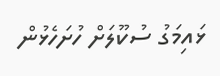ޅައިމަގު ސުކޫލަށް ހުށަހެޅުން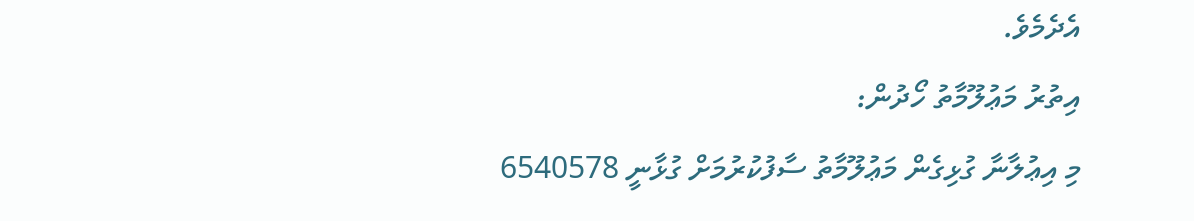އެދެމެވެ.
އިތުރު މަޢުލޫމާތު ހޯދުން:
މި އިޢުލާނާ ގުޅިގެން މަޢުލޫމާތު ސާފުކުރުމަށް ގުޅާނީ 6540578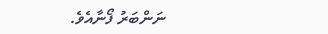ނަންބަރު ފޯނާއެވެ.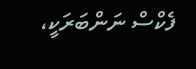ފެކްސް ނަންބަރަކީ،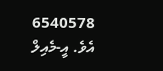6540578 އެވެ. އީ-މެއިލް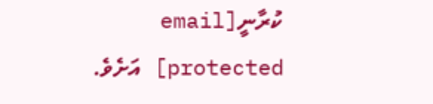ކުރާނީ[email protected] އަށެވެ.